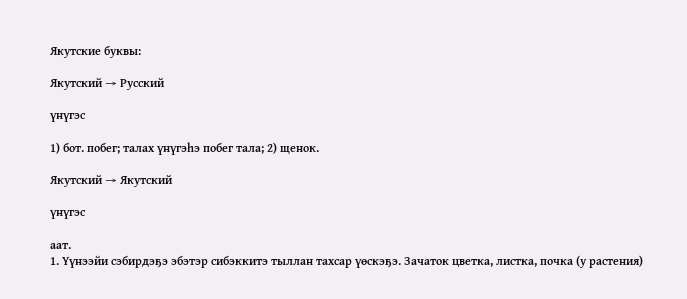Якутские буквы:

Якутский → Русский

үнүгэс

1) бот. побег; талах үнүгэһэ побег тала; 2) щенок.

Якутский → Якутский

үнүгэс

аат.
1. Үүнээйи сэбирдэҕэ эбэтэр сибэккитэ тыллан тахсар үөскэҕэ. Зачаток цветка, листка, почка (у растения)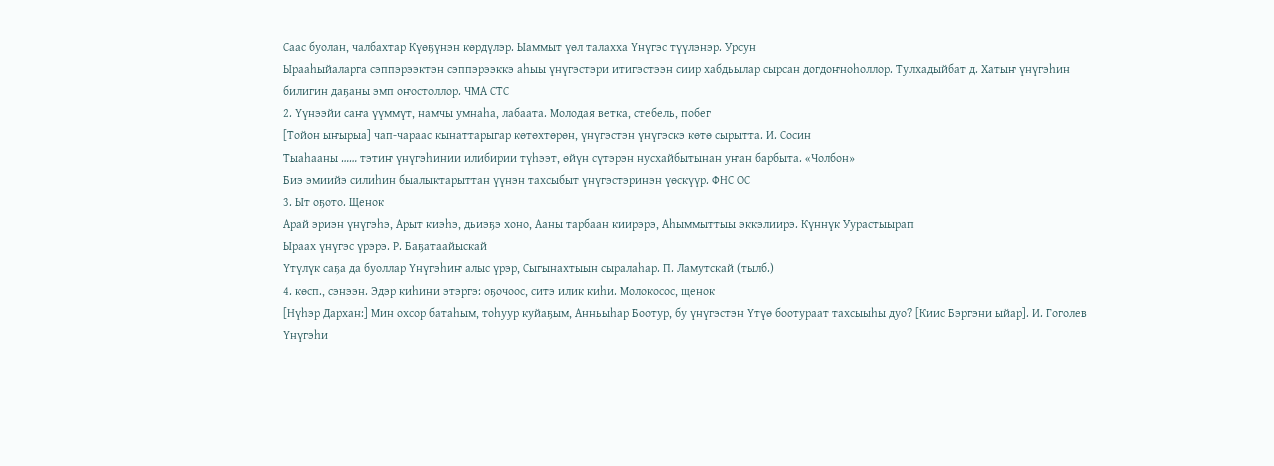Саас буолан, чалбахтар Күөҕүнэн көрдүлэр. Ыаммыт үөл талахха Үнүгэс түүлэнэр. Урсун
Ырааһыйаларга сэппэрээктэн сэппэрээккэ аһыы үнүгэстэри итигэстээн сиир хабдьылар сырсан догдоҥноһоллор. Тулхадыйбат д. Хатыҥ үнүгэһин билигин даҕаны эмп оҥостоллор. ЧМА СТС
2. Үүнээйи саҥа үүммүт, намчы умнаһа, лабаата. Молодая ветка, стебель, побег
[Тойон ыҥырыа] чап-чараас кынаттарыгар көтөхтөрөн, үнүгэстэн үнүгэскэ көтө сырытта. И. Сосин
Тыаһааны …… тэтиҥ үнүгэһинии илибирии түһээт, өйүн сүтэрэн нусхайбытынан уҥан барбыта. «Чолбон»
Биэ эмиийэ силиһин быалыктарыттан үүнэн тахсыбыт үнүгэстэринэн үөскүүр. ФНС ОС
3. Ыт оҕото. Щенок
Арай эриэн үнүгэһэ, Арыт киэһэ, дьиэҕэ хоно, Ааны тарбаан киирэрэ, Аһыммыттыы эккэлиирэ. Күннүк Уурастыырап
Ыраах үнүгэс үрэрэ. Р. Баҕатаайыскай
Үтүлүк саҕа да буоллар Үнүгэһиҥ алыс үрэр, Сыгынахтыын сыралаһар. П. Ламутскай (тылб.)
4. көсп., сэнээн. Эдэр киһини этэргэ: оҕочоос, ситэ илик киһи. Молокосос, щенок
[Нүһэр Дархан:] Мин охсор батаһым, тоһуур куйаҕым, Анньыһар Боотур, бу үнүгэстэн Үтүө боотураат тахсыыһы дуо? [Киис Бэргэни ыйар]. И. Гоголев
Үнүгэһи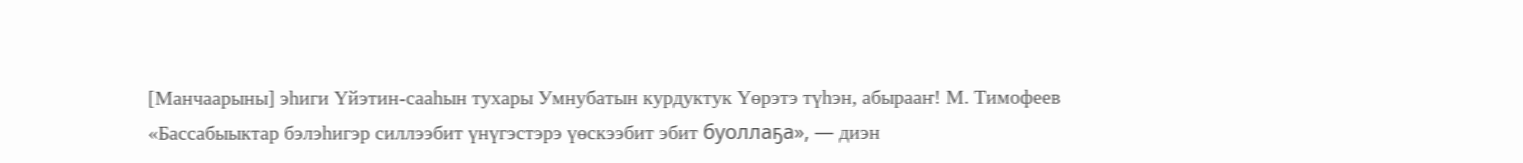[Манчаарыны] эһиги Үйэтин-сааһын тухары Умнубатын курдуктук Үөрэтэ түһэн, абырааҥ! М. Тимофеев
«Бассабыыктар бэлэһигэр силлээбит үнүгэстэрэ үөскээбит эбит буоллаҕа», — диэн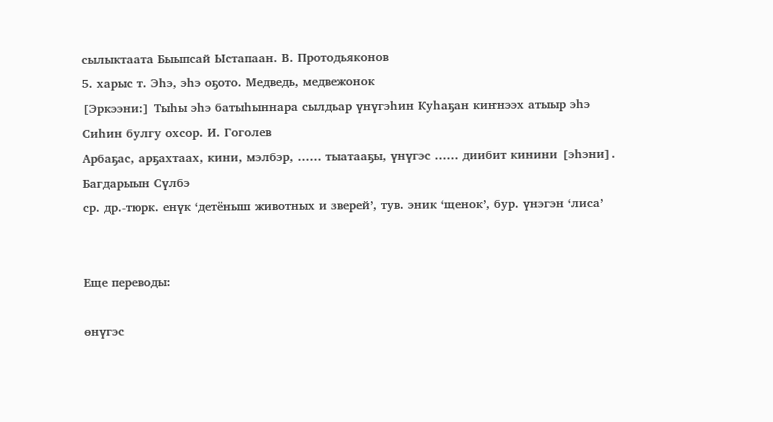сылыктаата Быыпсай Ыстапаан. В. Протодьяконов
5. харыс т. Эһэ, эһэ оҕото. Медведь, медвежонок
[Эркээни:] Тыһы эһэ батыһыннара сылдьар үнүгэһин Куһаҕан киҥнээх атыыр эһэ Сиһин булгу охсор. И. Гоголев
Арбаҕас, арҕахтаах, кини, мэлбэр, …… тыатааҕы, үнүгэс …… диибит кинини [эһэни]. Багдарыын Сүлбэ
ср. др.-тюрк. енүк ‘детёныш животных и зверей’, тув. эник ‘щенок’, бур. үнэгэн ‘лиса’


Еще переводы:

өнүгэс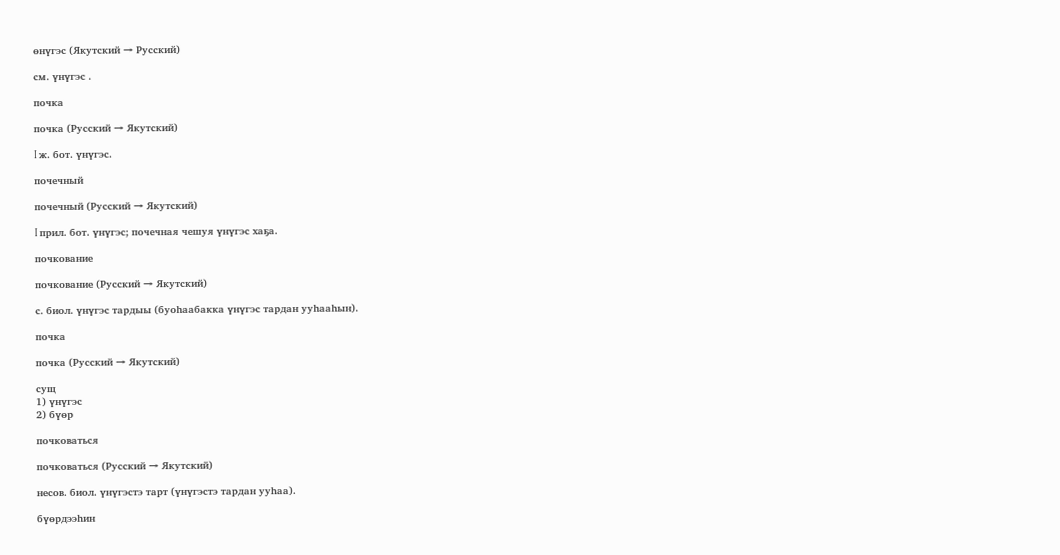өнүгэс (Якутский → Русский)

см. үнүгэс .

почка

почка (Русский → Якутский)

I ж. бот. үнүгэс.

почечный

почечный (Русский → Якутский)

I прил. бот. үнүгэс; почечная чешуя үнүгэс хаҕа.

почкование

почкование (Русский → Якутский)

с. биол. үнүгэс тардыы (буоһаабакка үнүгэс тардан ууһааһын).

почка

почка (Русский → Якутский)

сущ
1) үнүгэс
2) бүөр

почковаться

почковаться (Русский → Якутский)

несов. биол. үнүгэстэ тарт (үнүгэстэ тардан ууһаа).

бүөрдээһин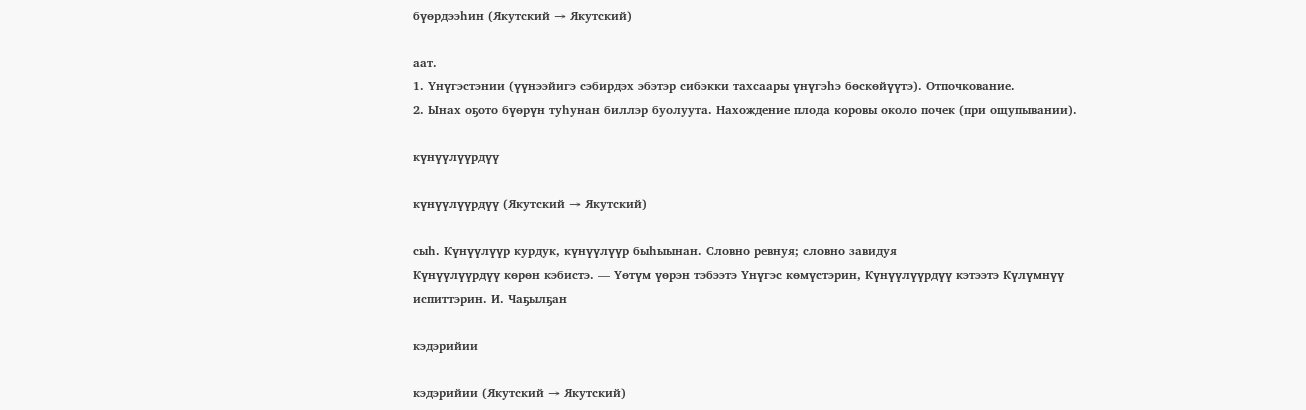бүөрдээһин (Якутский → Якутский)

аат.
1. Үнүгэстэнии (үүнээйигэ сэбирдэх эбэтэр сибэкки тахсаары үнүгэһэ бөскөйүүтэ). Отпочкование.
2. Ынах оҕото бүөрүн туһунан биллэр буолуута. Нахождение плода коровы около почек (при ощупывании).

күнүүлүүрдүү

күнүүлүүрдүү (Якутский → Якутский)

сыһ. Күнүүлүүр курдук, күнүүлүүр быһыынан. Словно ревнуя; словно завидуя
Күнүүлүүрдүү көрөн кэбистэ. — Үөтүм үөрэн тэбээтэ Үнүгэс көмүстэрин, Күнүүлүүрдүү кэтээтэ Күлүмнүү испиттэрин. И. Чаҕылҕан

кэдэрийии

кэдэрийии (Якутский → Якутский)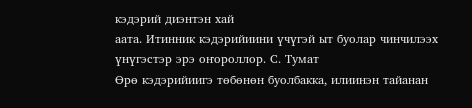кэдэрий диэнтэн хай
аата. Итинник кэдэрийиини үчүгэй ыт буолар чинчилээх үнүгэстэр эрэ оҥороллор. С. Тумат
Өрө кэдэрийиигэ төбөнөн буолбакка, илиинэн тайанан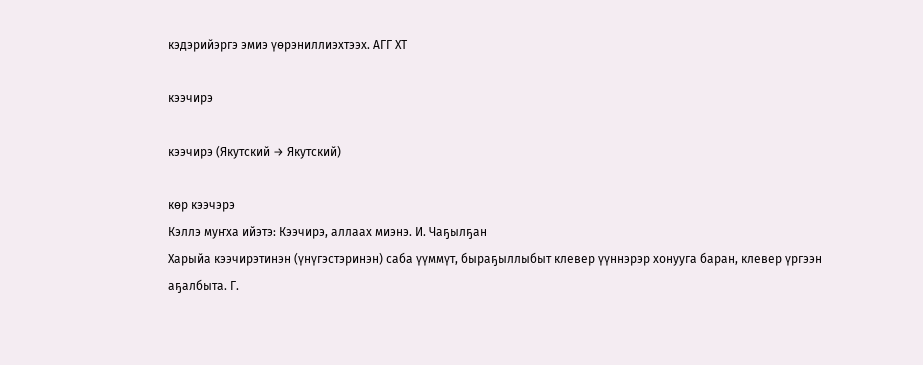кэдэрийэргэ эмиэ үөрэниллиэхтээх. АГГ ХТ

кээчирэ

кээчирэ (Якутский → Якутский)

көр кээчэрэ
Кэллэ муҥха ийэтэ: Кээчирэ, аллаах миэнэ. И. Чаҕылҕан
Харыйа кээчирэтинэн (үнүгэстэринэн) саба үүммүт, быраҕыллыбыт клевер үүннэрэр хонууга баран, клевер үргээн аҕалбыта. Г.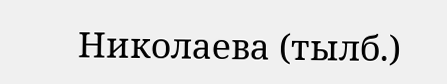Николаева (тылб.)